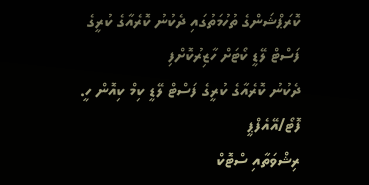ކޮރަޕްޝަންގެ ތުހުމަތުގައި ދެކުނު ކޮރެއާގެ ކުރީގެ ފަސްޓް ލޭޑީ ކޯޓަށް ހާޒިރުކޮށްފި
ދެކުނު ކޮރެއާގެ ކުރީގެ ފަސްޓް ލޭޑީ ކިމް ކިއޮން ހީ. ފޮޓޯ/އޭއެފްޕީ
ރިޝްވަތާއި ސްޓޮކް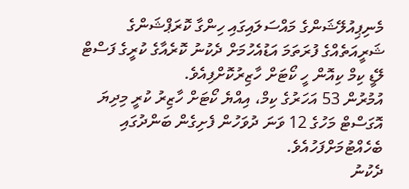މެނިޕިއުލޭޝަންގެ މައްސަލައިގައި ހިންގާ ކޮރަޕްޝަންގެ ޝަރީއަތެއްގެ ފުރަތަމަ އަޑުއެހުމަށް ދެކުނު ކޮރެއާގެ ކުރީގެ ފަސްޓް ލޭޑީ ކިމް ކިއޮން ހީ ކޯޓަށް ހާޒިރުކޮށްފިއެވެ.
އުމުރުން 53 އަހަރުގެ ކިމް، އިއްޔެ ކޯޓަށް ހާޒިރު ކުރީ މިދިޔަ އޮގަސްޓް މަހުގެ 12 ވަނަ ދުވަހުން ފެށިގެން ބަންދުގައި ބެހެއްޓުމަށްފަހުއެވެ.
ދެކުނު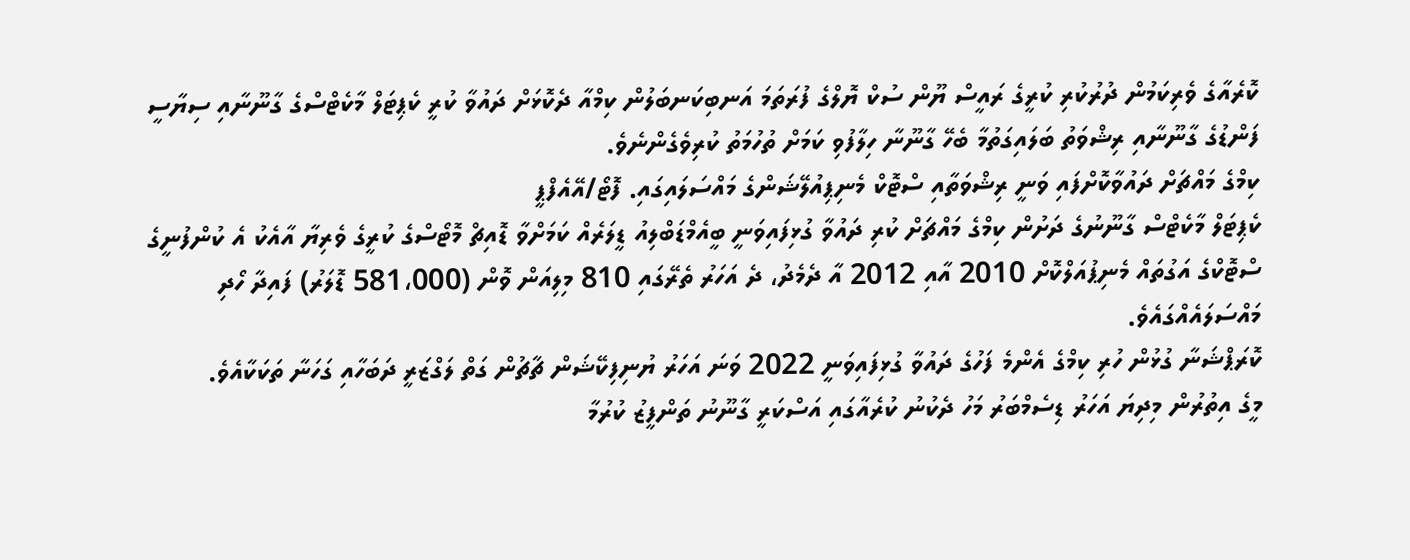ކޮރެއާގެ ވެރިކަމުން ދުރުކުރި ކުރީގެ ރައީސް ޔޫން ސުކް ޔޮލްގެ ފުރަތަމަ އަނބިކަނބަލުން ކިމްއާ ދެކޮޅަށް ދައުވާ ކުރީ ކެޕިޓަލް މާކެޓްސްގެ ގާނޫނާއި ސިޔާސީ ފަންޑުގެ ގާނޫނާއި ރިޝްވަތު ބަލައިގަތުމާ ބެހޭ ގާނޫނާ ހިލާފުވި ކަމަށް ތުހުމަތު ކުރިވެގެންނެވެ.
ކިމްގެ މައްޗަށް ދައުވާކޮށްފައި ވަނީ ރިޝްވަތާއި ސްޓޮކް މެނިޕިއުލޭޝަންގެ މައްސަލައިގައި. ފޮޓޯ/އޭއެފްޕީ
ކެޕިޓަލް މާކެޓްސް ގާނޫނުގެ ދަށުން ކިމްގެ މައްޗަށް ކުރި ދައުވާ ގުޅިފައިވަނީ ބީއެމްޑަބްލިއު ޑީލަރެއް ކަމަށްވާ ޑޮއިޗް މޮޓޯސްގެ ކުރީގެ ވެރިޔާ އާއެކު އެ ކުންފުނީގެ ސްޓޮކްގެ އަގުތައް މެނިޕުއަލްކޮށް 2010 އާއި 2012 އާ ދެމެދު، ދެ އަހަރު ތެރޭގައި 810 މިލިއަން ވޮން (581،000 ޑޮލަރު) ފައިދާ ހޯދި މައްސަލައެއްގައެވެ.
ކޮރަޕްޝަނާ ގުޅުން ހުރި ކިމްގެ އެންމެ ފަހުގެ ދައުވާ ގުޅިފައިވަނީ 2022 ވަނަ އަހަރު ޔުނިފިކޭޝަން ޗާޗުން ގަތް ލަގްޒަރީ ދަބަހާއި ގަހަނާ ތަކަކާއެވެ.
މީގެ އިތުރުން މިދިޔަ އަހަރު ޑިސެމްބަރު މަހު ދެކުނު ކުރެއާގައި އަސްކަރީ ގާނޫނު ތަންފީޒު ކުރުމާ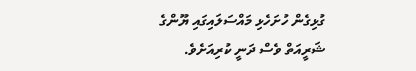ގުޅިގެން ހުށަހެޅި މައްސަލައިގައި ޔޫންގެ ޝަރީއަތް ވެސް ދަނީ ކުރިއަށެވެ.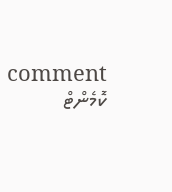comment ކޮމެންޓް